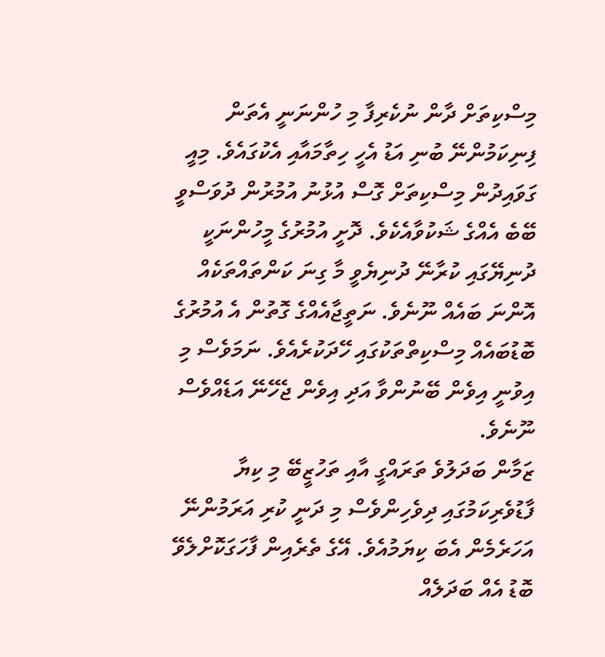މިސްކިތަށް ދާން ނުކެރިފާ މި ހުންނަނީ އެތަން ފިނިކަމުންނޭ ބުނި އަޑު އެހީ ހިތާމައާއި އެކުގައެވެ. މިއީ ގަވައިދުން މިސްކިތަށް ގޮސް އުޅުނު އުމުރުން ދުވަސްވީ ބޭބެ އެއްގެ ޝަކުވާއެކެވެ. ދޮށީ އުމުރުގެ މީހުންނަކީ ދުނިޔޭގައި ކުރާނޭ ދުނިޔެވީ މާ ގިނަ ކަންތައްތަކެއް އޮންނަ ބައެއް ނޫނެވެ. ނަތީޖާއެއްގެ ގޮތުން އެ އުމުރުގެ ބޮޑުބައެއް މިސްކިތްތަކުގައި ހޭދަކުރެއެވެ. ނަމަވެސް މި އިވުނީ އިވެން ބޭނުންވާ އަދި އިވެން ޖެހޭނޭ އަޑެއްވެސް ނޫނެވެ.
ޒަމާން ބަދަލުވެ ތަރައްގީ އާއި ތަހުޒީބޭ މި ކިޔާ ފާޑުވެރިކަމުގައި ދިވެހިންވެސް މި ދަނީ ކުރި އަރަމުންނޭ އަހަރެމެން އެބަ ކިޔަމުއެވެ. އޭގެ ތެރެއިން ފާހަގަކޮށްލެވޭ ބޮޑު އެއް ބަދަލެއް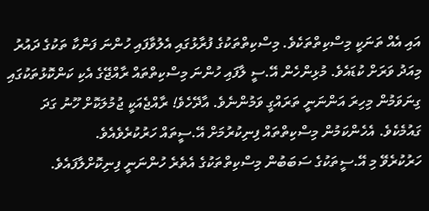އައި އެއް ތަނަކީ މިސްކިތްތަކެވެ. މިސްކިތްތަކުގެ ފުރާޅުގައި އެލުވާފައި ހުންނަ ފަންކާ ތަކުގެ ދައުރު މިއަދު ވަރަށް ކުޑައެވެ. މުޅިންހެން އޭ.ސީ ލާފައި ހުންނަ މިސްކިތްތައް ރާއްޖޭގެ އެކި ކަންކޮޅުތަކުގައި ގިނަވަމުން މިހިރަ އަންނަނީ ތަރައްގީ ވަމުންނެވެ. އާދޭހެވެ! ރާއްޖެއަކީ ޖުމުލަކޮށް ހޫނު ގަދަ ގައުމެކެވެ. އެހެންކަމުން މިސްކިތްތައް ފިނިކުރުމަށް އޭ.ސީތައް ހަރުކުރެވެއެވެ.
ހަރުކުރެވޭ މި އޭ.ސީތަކުގެ ސަބަބުން މިސްކިތްތަކުގެ އެތެރެ ހުންނަނީ ފިނިކޮށްލާފައެވެ.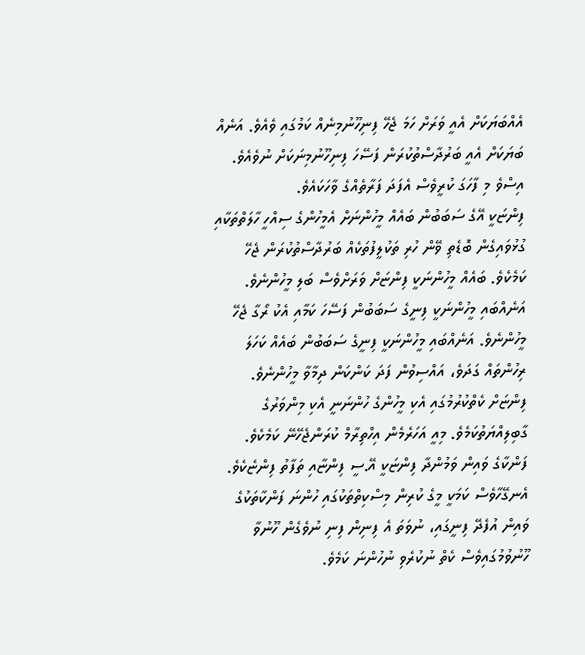އެއްބަޔަކަށް އެއީ ވަރަށް ހަމަ ޖެހޭ ފިނިހޫނުމިނެއް ކަމުގައި ވެއެވެ. އަނެއް ބަޔަކަށް އެއީ ބަރުދާސްތުކުރަން ފަސޭހަ ފިނިހޫނުމިނަކަށް ނުވެއެވެ. އިސްވެ މި ފާހަގަ ކުރީވެސް އެފަދަ ފަރާތެއްގެ ވާހަކައެވެ.
ފިންޏަކީ އޭގެ ސަބަބުން ބައެއް މީހުންނަށް އެމީހުންގެ ސިއްހީ ހާލަތްތަކާއި ގުޅުވައިގެން ބޮޑެތި ވޭން ހުރި ތަކުލީފުތަކެއް ބަރުދާސްތުކުރަން ޖެހޭ ކަމެކެވެ. ބައެއް މީހުންނަކީ ފިންޏަށް ވަރަށްވެސް ބަލި މީހުންނެވެ. އަނެއްބައި މީހުންނަކީ ފިނީގެ ސަބަބުން ފަސޭހަ ކަމާއި އެކު ރޯގާ ޖެހޭ މީހުންނެވެ. އަނެއްބައި މީހުންނަކީ ފިނީގެ ސަބަބުން ބައެއް ކަހަލަ ރިހުންތައް ގަދަވެ، އައްސިވުން ފަދަ ކަންކަން ދިމާވާ މީހުންނެވެ. ފިންޏަށް ކެތްކުރުމުގައި އެކި މީހުންގެ ހުންނަނީ އެކި މިންވަރުގެ ގާބިލިއްޔަތުކަމެވެ. މިއީ އަހަރެމެން އިހްތިރާމް ކުރަންޖެހޭނޭ ކަމެކެވެ.
ފަންކާގެ ވައިން ވަމުންދާ ފިންޏަކީ އޭ.ސީ ފިންޏާއި ތަފާތު ފިންޏެކެވެ. އެނގޭހާވެސް ކަމަކީ މީގެ ކުރިން މިސްކިތްތަކުގައި ހުންނަ ފަންކާތަކުގެ ވައިން އުފެދޭ ފިނީގައި، ނުވަތަ އެ ފިނިން ފިނި ނުވެގެން ހޫނުވާ ހޫނުވުމުގައިވެސް ކެތް ނުކުރެވި ނުހުންނަ ކަމެވެ.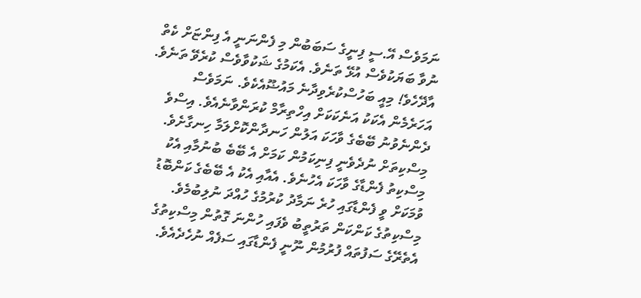ނަމަވެސް އޭ.ސީ ފިނީގެ ސަބަބުން މި ފެންނަނީ އެ ފިންޏަށް ކެތް ނުވާ ބަޔަކުވެސް އުޅޭ ތަނެވެ. އެކަމުގެ ޝަކުވާވެސް ކުރެވޭ ތަނެވެ.
އާދޭހެވެ! މިއީ ބަހުސްކުރެވިދާނެ މައުޟޫއެކެވެ. ނަމަވެސް އަހަރެމެން އެކަކު އަނެކަކަށް އިހްތިރާމް ކުރަންވާނެއެވެ. އިސްވެ ދެންނެވުނު ބޭބެގެ ވާހަކަ އަލުން ހަނދާންކޮށްލަމާ ހިނގާށެވެ. މިސްކިތަށް ނުދެވެނީ ފިނިކަމުން ކަމަށް އެ ބޭބެ ބުނުމާއި އެކު މިސްކިތު ފެންޑާގެ ވާހަކަ އެހުނެވެ. އެއާއި އެކު އެ ބޭބެގެ ކަންބޮޑު ވުމަކަށް ވީ ފެންޑާގައި ހުރެ ނަމާދު ކުރުމުގެ ހުއްދަ ނުލިބުމެވެ. މިސްކިތުގެ ކަންކަން ތަރުތީބު ވެފައި ހުންނަ ގޮތުން މިސްކިތުގެ އެތެރޭގެ ސަފުތައް ފުރުމުން ނޫނީ ފެންޑާގައި ސަފެއް ނުހެދެއެވެ.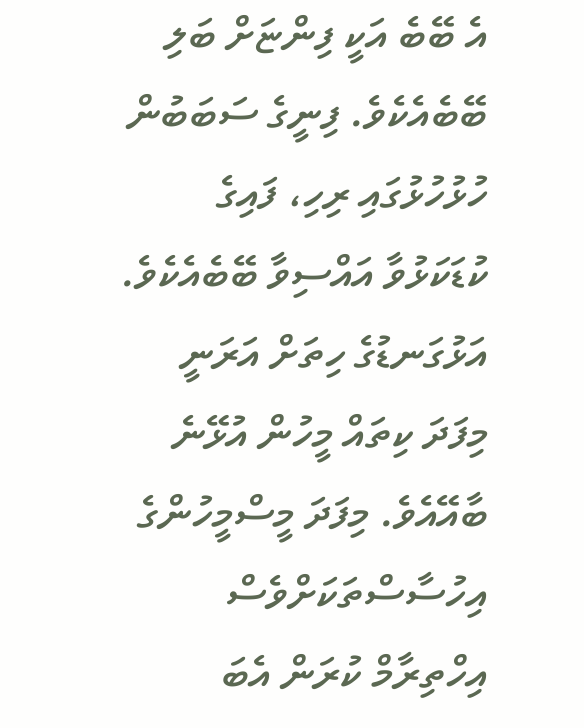އެ ބޭބެ އަކީ ފިންޏަށް ބަލި ބޭބެއެކެވެ. ފިނީގެ ސަބަބުން ހުޅުހުޅުގައި ރިހި، ފައިގެ ކުޑަކަޅުވާ އައްސިވާ ބޭބެއެކެވެ. އަޅުގަނޑުގެ ހިތަށް އަރަނީ މިފަދަ ކިތައް މީހުން އުޅޭނެ ބާއޭއެވެ. މިފަދަ މީސްމީހުންގެ އިހުސާސްތަކަށްވެސް އިހްތިރާމް ކުރަން އެބަ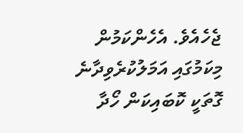ޖެހެއެވެ. އެހެންކަމުން މިކަމުގައި އަމަލުކުރެވިދާނެ ގޮތަކީ ކޮބައިކަން ހޯދާ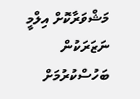މަޝްވަރާކޮށް އިލްމީ ނަޒަރަކުން ބަހުސްކުރުމަށް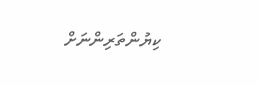ކިޔުންތަރިންނަށް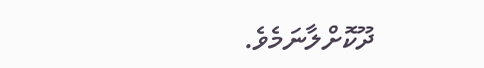ދޫކޮށްލާނަމެވެ.